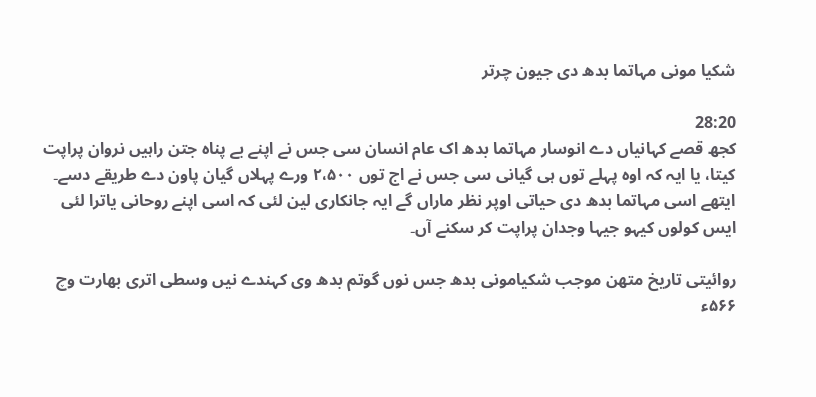شکیا مونی مہاتما بدھ دی جیون چرتر

28:20
کجھ قصے کہانیاں دے انوسار مہاتما بدھ اک عام انسان سی جس نے اپنے بے پناہ جتن راہیں نروان پراپت کیتا، یا ایہ کہ اوہ پہلے توں ہی گیانی سی جس نے اج توں ۲،۵۰۰ ورے پہلاں گیان پاون دے طریقے دسے۔ ایتھے اسی مہاتما بدھ دی حیاتی اوپر نظر ماراں گے ایہ جانکاری لین لئی کہ اسی اپنے روحانی یاترا لئی ایس کولوں کیہو جیہا وجدان پراپت کر سکنے آں۔

روائیتی تاریخ متھن موجب شکیامونی بدھ جس نوں گوتم بدھ وی کہندے نیں وسطی اتری بھارت وچ ۵۶۶ء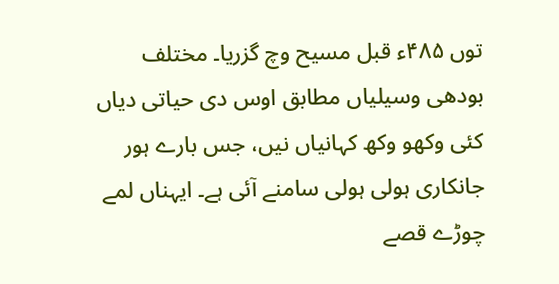توں ۴۸۵ء قبل مسیح وچ گزریا۔ مختلف بودھی وسیلیاں مطابق اوس دی حیاتی دیاں کئی وکھو وکھ کہانیاں نیں، جس بارے ہور جانکاری ہولی ہولی سامنے آئی ہے۔ ایہناں لمے چوڑے قصے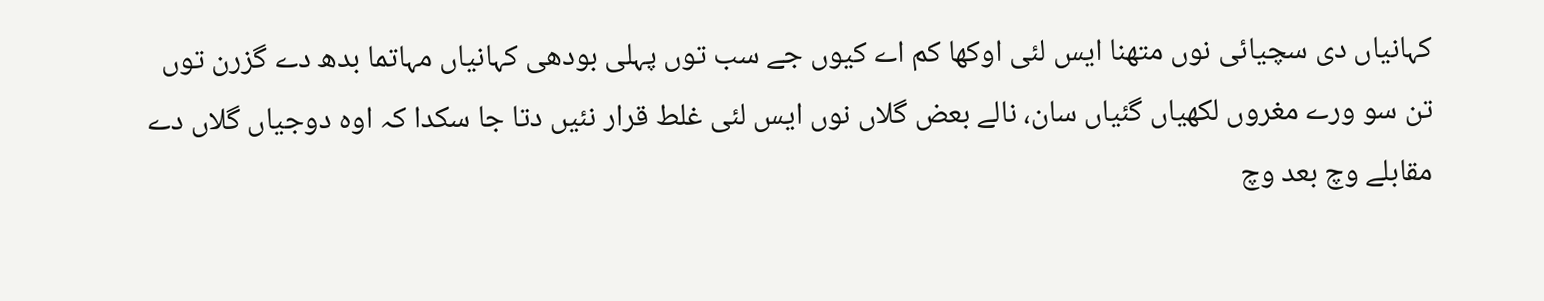کہانیاں دی سچیائی نوں متھنا ایس لئی اوکھا کم اے کیوں جے سب توں پہلی بودھی کہانیاں مہاتما بدھ دے گزرن توں تن سو ورے مغروں لکھیاں گئیاں سان، نالے بعض گلاں نوں ایس لئی غلط قرار نئیں دتا جا سکدا کہ اوہ دوجیاں گلاں دے مقابلے وچ بعد وچ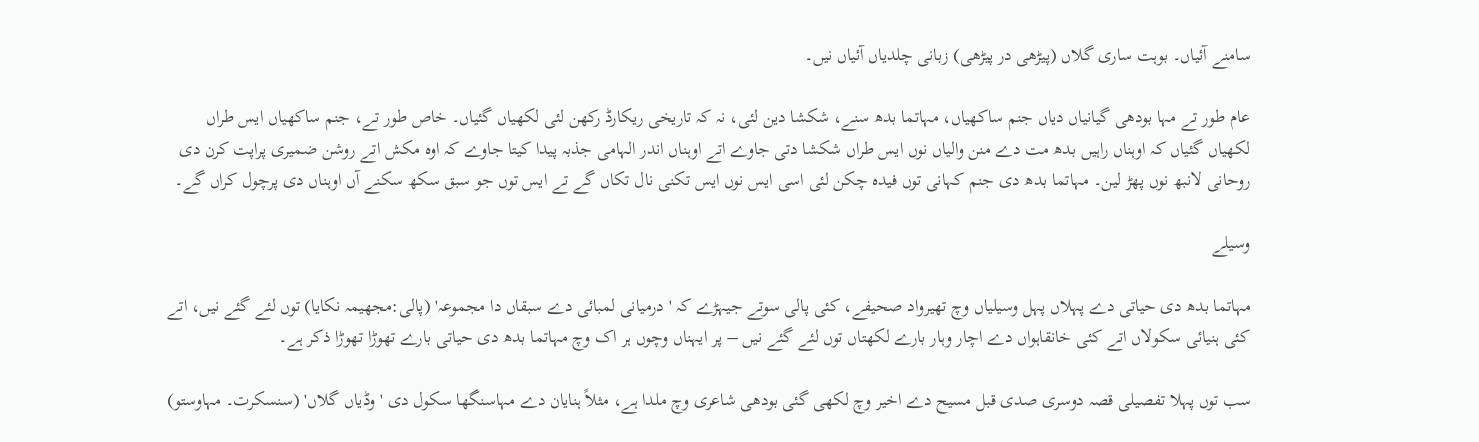سامنے آئیاں۔ بوہت ساری گلاں (پیڑھی در پیڑھی) زبانی چلدیاں آئیاں نیں۔

عام طور تے مہا بودھی گیانیاں دیاں جنم ساکھیاں، مہاتما بدھ سنے، شکشا دین لئی، نہ کہ تاریخی ریکارڈ رکھن لئی لکھیاں گئیاں۔ خاص طور تے، جنم ساکھیاں ایس طراں لکھیاں گئیاں کہ اوہناں راہیں بدھ مت دے منن والیاں نوں ایس طراں شکشا دتی جاوے اتے اوہناں اندر الہامی جذبہ پیدا کیتا جاوے کہ اوہ مکش اتے روشن ضمیری پراپت کرن دی روحانی لانبھ نوں پھڑ لین۔ مہاتما بدھ دی جنم کہانی توں فیدہ چکن لئی اسی ایس نوں ایس تکنی نال تکاں گے تے ایس توں جو سبق سکھ سکنے آں اوہناں دی پرچول کراں گے۔

وسیلے

مہاتما بدھ دی حیاتی دے پہلاں پہل وسیلیاں وچ تھیرواد صحیفے، کئی پالی سوتے جیہڑے کہ 'درمیانی لمبائی دے سبقاں دا مجموعہ' (پالی:مجھیمہ نکایا) توں لئے گئے نیں، اتے کئی ہنیائی سکولاں اتے کئی خانقاہواں دے اچار وہار بارے لکھتاں توں لئے گئے نیں – پر ایہناں وچوں ہر اک وچ مہاتما بدھ دی حیاتی بارے تھوڑا تھوڑا ذکر ہے۔

سب توں پہلا تفصیلی قصہ دوسری صدی قبل مسیح دے اخیر وچ لکھی گئی بودھی شاعری وچ ملدا ہے، مثلاً ہنایان دے مہاسنگھا سکول دی 'وڈیاں گلاں' (سنسکرت۔ مہاوستو)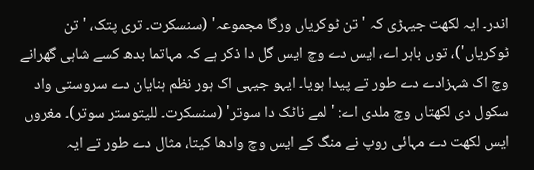اندر۔ ایہ لکھت جیہڑی کہ 'تن ٹوکریاں ورگا مجموعہ' (سنسکرت۔ تری پتک، 'تن ٹوکریاں')، توں باہر اے، ایس دے وچ ایس گل دا ذکر ہے کہ مہاتما بدھ کسے شاہی گھرانے وچ اک شہزادے دے طور تے پیدا ہویا۔ ایہو جیہی اک ہور نظم ہنایان دے سروستی واد سکول دی لکھتاں وچ ملدی اے: 'لمے ناٹک دا سوتر' (سنسکرت۔ للیتوستر سوتر)۔ مغروں ایس لکھت دے مہائی روپ نے منگ کے ایس وچ وادھا کیتا، مثال دے طور تے ایہ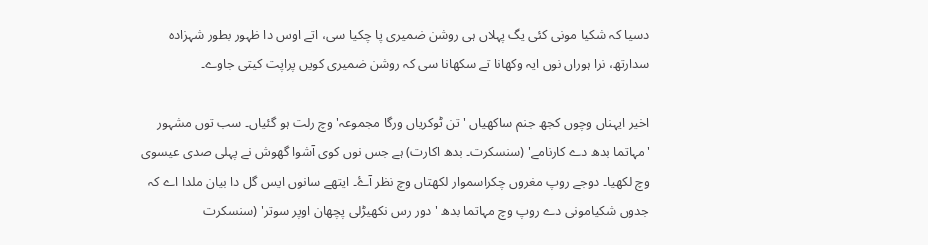دسیا کہ شکیا مونی کئی یگ پہلاں ہی روشن ضمیری پا چکیا سی، اتے اوس دا ظہور بطور شہزادہ سدارتھ، نرا ہوراں نوں ایہ وکھانا تے سکھانا سی کہ روشن ضمیری کویں پراپت کیتی جاوے۔

اخیر ایہناں وچوں کجھ جنم ساکھیاں 'تن ٹوکریاں ورگا مجموعہ' وچ رلت ہو گئیاں۔ سب توں مشہور 'مہاتما بدھ دے کارنامے' (سنسکرت۔ بدھ اکارت) ہے جس نوں کوی آشوا گھوش نے پہلی صدی عیسوی وچ لکھیا۔ دوجے روپ مغروں چکراسموار لکھتاں وچ نظر آۓ۔ ایتھے سانوں ایس گل دا بیان ملدا اے کہ جدوں شکیامونی دے روپ وچ مہاتما بدھ 'دور رس نکھیڑلی پچھان اوپر سوتر' (سنسکرت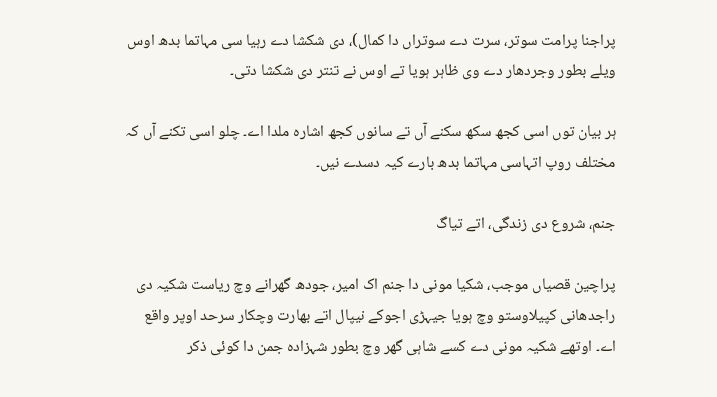پراجنا پرامت سوتر، سرت دے سوتراں دا کمال)، دی شکشا دے رہیا سی مہاتما بدھ اوس ویلے بطور وجردھار دے وی ظاہر ہویا تے اوس نے تنتر دی شکشا دتی۔

ہر بیان توں اسی کجھ سکھ سکنے آں تے سانوں کجھ اشارہ ملدا اے۔ چلو اسی تکنے آں کہ مختلف روپ اتہاسی مہاتما بدھ بارے کیہ دسدے نیں۔

جنم، شروع دی زندگی، اتے تیاگ

پراچین قصیاں موجب، شکیا مونی دا جنم اک امیر، جودھ گھرانے وچ ریاست شکیہ دی راجدھانی کپیلاوستو وچ ہویا جیہڑی اجوکے نیپال اتے بھارت وچکار سرحد اوپر واقع اے۔ اوتھے شکیہ مونی دے کسے شاہی گھر وچ بطور شہزادہ جمن دا کوئی ذکر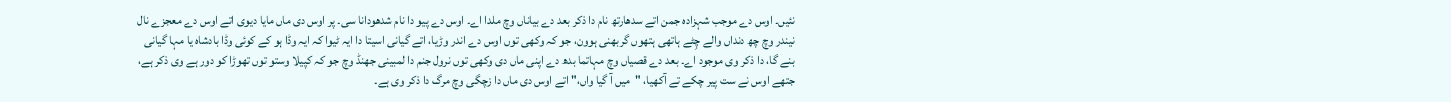نئیں۔ اوس دے موجب شہزادہ جمن اتے سدھارتھ نام دا ذکر بعد دے بیاناں وچ ملدا اے۔ اوس دے پیو دا نام شدھودانا سی۔ پر اوس دی ماں مایا دیوی اتے اوس دے معجزے نال نیندر وچ چھ دنداں والے چِٹے ہاتھی ہتھوں گربھنی ہوون، جو کہ وکھی توں اوس دے اندر وڑیا، اتے گیانی اسیتا دا ایہ ٹیوا کہ ایہ وڈا ہو کے کوئی وڈا بادشاہ یا مہا گیانی بنے گا، دا ذکر وی موجود اے۔ بعد دے قصیاں وچ مہاتما بدھ دے اپنی ماں دی وکھی توں نرول جنم دا لمبینی جھنڈ وچ جو کہ کپیلا وستو توں تھوڑا کو دور ہے وی ذکر ہے، جتھے اوس نے ست پیر چکے تے آکھیا، "میں آ گیا واں،" اتے اوس دی ماں دا زچگی وچ مرگ دا ذکر وی ہے۔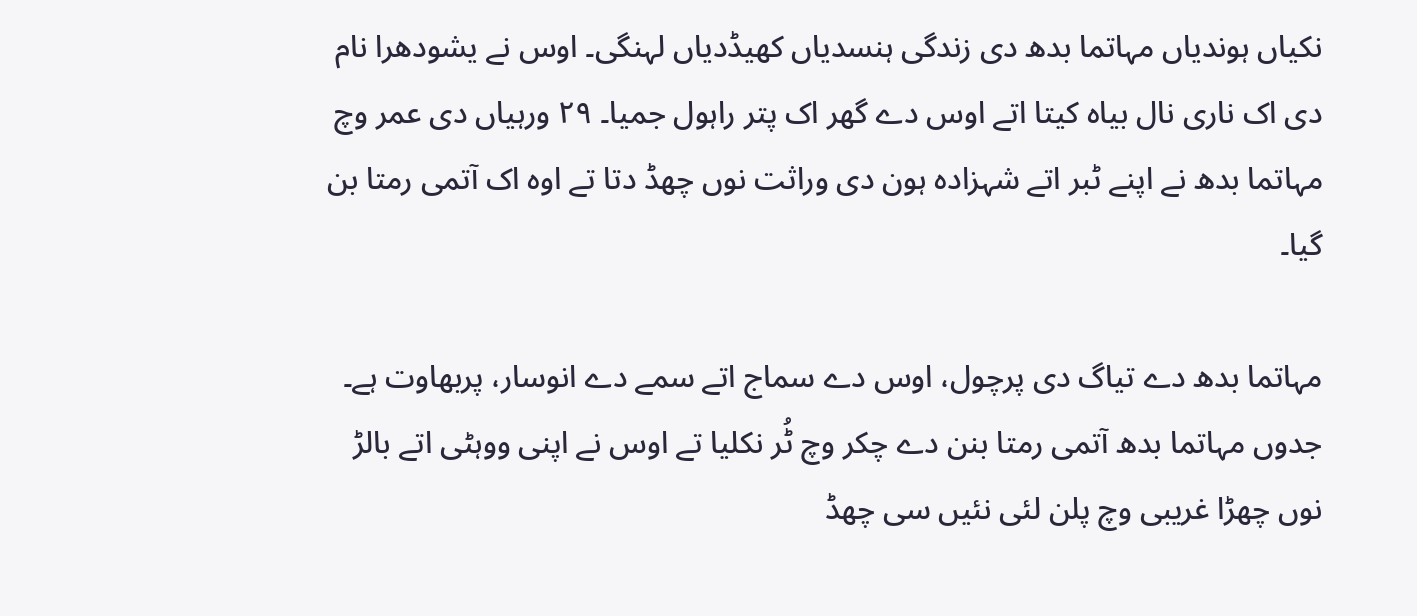نکیاں ہوندیاں مہاتما بدھ دی زندگی ہنسدیاں کھیڈدیاں لہنگی۔ اوس نے یشودھرا نام دی اک ناری نال بیاہ کیتا اتے اوس دے گھر اک پتر راہول جمیا۔ ۲۹ ورہیاں دی عمر وچ مہاتما بدھ نے اپنے ٹبر اتے شہزادہ ہون دی وراثت نوں چھڈ دتا تے اوہ اک آتمی رمتا بن گیا۔

مہاتما بدھ دے تیاگ دی پرچول، اوس دے سماج اتے سمے دے انوسار، پربھاوت ہے۔ جدوں مہاتما بدھ آتمی رمتا بنن دے چکر وچ ٹُر نکلیا تے اوس نے اپنی ووہٹی اتے بالڑ نوں چھڑا غریبی وچ پلن لئی نئیں سی چھڈ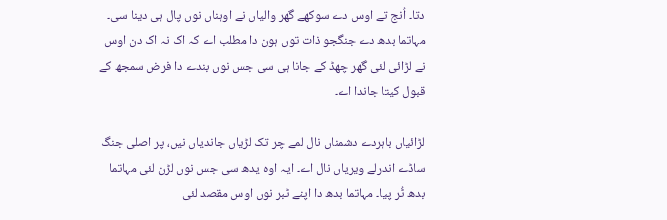دتا۔ اُنج تے اوس دے سوکھے گھر والیاں نے اوہناں نوں پال ہی دینا سی۔ مہاتما بدھ دے جنگجو ذات توں ہون دا مطلب اے کہ اک نہ اک دن اوس نے لڑائی لئی گھر چھڈ کے جانا ہی سی جس نوں بندے دا فرض سمجھ کے قبول کیتا جاندا اے۔

لڑائیاں باہردے دشمناں نال لمے چر تک لڑیاں جاندیاں نیں، پر اصلی جنگ ساڈے اندرلے ویریاں نال اے۔ ایہ اوہ یدھ سی جس نوں لڑن لئی مہاتما بدھ ٹُر پیا۔ مہاتما بدھ دا اپنے ٹبر نوں اوس مقصد لئی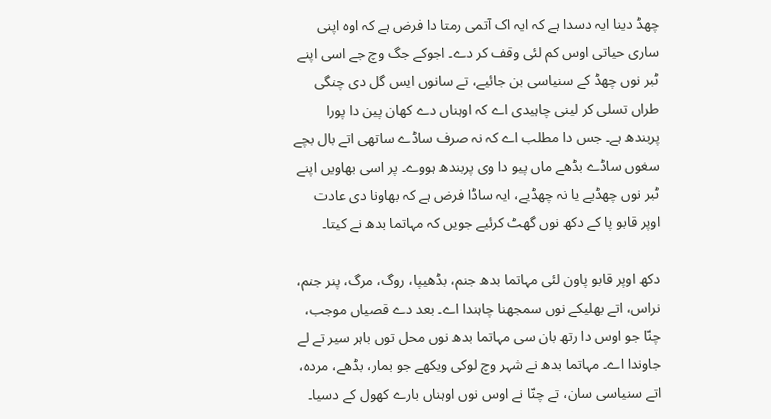چھڈ دینا ایہ دسدا ہے کہ ایہ اک آتمی رمتا دا فرض ہے کہ اوہ اپنی ساری حیاتی اوس کم لئی وقف کر دے۔ اجوکے جگ وچ جے اسی اپنے ٹبر نوں چھڈ کے سنیاسی بن جائیے، تے سانوں ایس گل دی چنگی طراں تسلی کر لینی چاہیدی اے کہ اوہناں دے کھان پین دا پورا پربندھ ہے۔ جس دا مطلب اے کہ نہ صرف ساڈے ساتھی اتے بال بچے سغوں ساڈے بڈھے ماں پیو دا وی پربندھ ہووے۔ پر اسی بھاویں اپنے ٹبر نوں چھڈیے یا نہ چھڈیے، ایہ ساڈا فرض ہے کہ بھاونا دی عادت اوپر قابو پا کے دکھ نوں گھٹ کرئیے جویں کہ مہاتما بدھ نے کیتا۔

دکھ اوپر قابو پاون لئی مہاتما بدھ جنم، بڈھیپا، روگ، مرگ، پنر جنم، نراس، اتے بھلیکے نوں سمجھنا چاہندا اے۔ بعد دے قصیاں موجب، چنّا جو اوس دا رتھ بان سی مہاتما بدھ نوں محل توں باہر سیر تے لے جاوندا اے۔ مہاتما بدھ نے شہر وچ لوکی ویکھے جو بمار، بڈھے، مردہ، اتے سنیاسی سان، تے چنّا نے اوس نوں اوہناں بارے کھول کے دسیا۔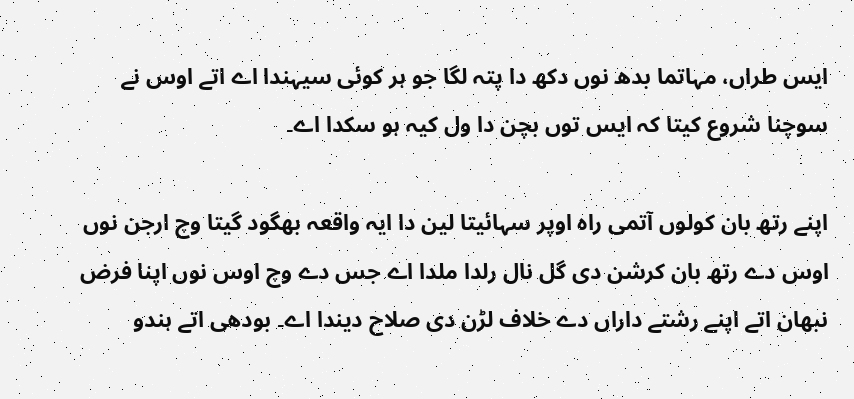ایس طراں، مہاتما بدھ نوں دکھ دا پتہ لگا جو ہر کوئی سیہندا اے اتے اوس نے سوچنا شروع کیتا کہ ایس توں بچن دا ول کیہ ہو سکدا اے۔

اپنے رتھ بان کولوں آتمی راہ اوپر سہائیتا لین دا ایہ واقعہ بھگود گیتا وچ ارجن نوں اوس دے رتھ بان کرشن دی گل نال رلدا ملدا اے جس دے وچ اوس نوں اپنا فرض نبھان اتے اپنے رشتے داراں دے خلاف لڑن دی صلاح دیندا اے۔ بودھی اتے ہندو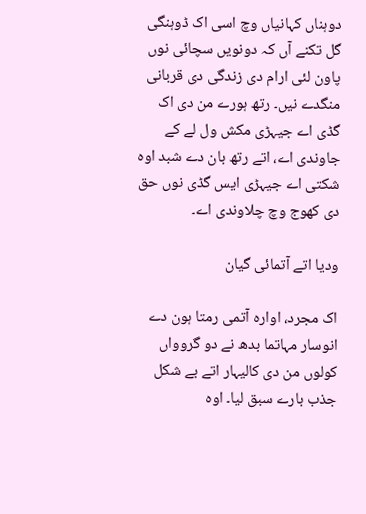دوہناں کہانیاں وچ اسی اک ڈوہنگی گل تکنے آں کہ دونویں سچائی نوں پاون لئی ارام دی زندگی دی قربانی منگدے نیں۔ رتھ ہورے من دی اک گڈی اے جیہڑی مکش ول لے کے جاوندی اے، اتے رتھ بان دے شبد اوہ شکتی اے جیہڑی ایس گڈی نوں حق دی کھوج وچ چلاوندی اے۔

ودیا اتے آتمائی گیان

اک مجرد، اوارہ آتمی رمتا ہون دے انوسار مہاتما بدھ نے دو گروواں کولوں من دی کالیہار اتے بے شکل جذب بارے سبق لیا۔ اوہ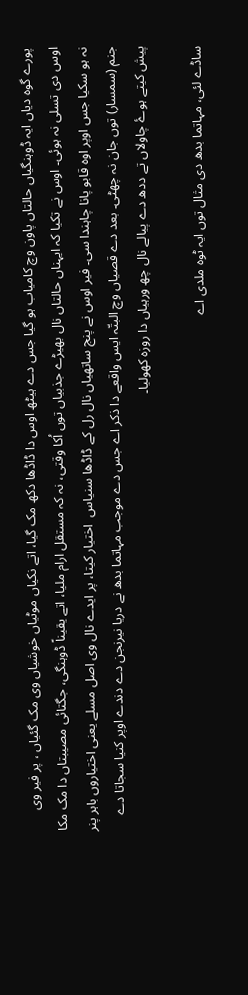پورے گوہ دیاں ایہ ڈوہنگیاں حالتاں پاون وچ کامیاب ہو گیا جس دے ہیٹھ اوس دا ڈاڈھا دکھ مک گیا، اتے نکیاں موٹیاں خوشیاں وی مک گئیاں ، پر فیر وی اوس دی تسلی نہ ہوئی۔ اوس نے تکیا کہ ایہناں حالتاں نال بھیڑے جذبیاں توں اُکا وقتی، نہ کہ مستقل ارام ملیا، اتے یقیناً ڈوہنگی، جگتائی مصیبتاں دا مک مکا نہ ہو سکیا جس اوپر اوہ قابو پانا چاہندا سی۔ فیر اوس نے پنج ساتھیاں نال رل کے ڈاڈھا سنیاس  اختیار کیتا، پر ایدے نال وی اصل مسلے یعنی اختیاروں باہر پنر جنم (سمسار) توں جان نہ چھٹی۔ بعد دے قصیاں وچ البتّہ ایس واقعے دا ذکر اے جس دے موجب مہاتما بدھ نے دریا نیرنجن دے دندے اوپر کنیا سجاتا دے پیش کیتے ہوۓ چاولاں تے ددھ دے پیالے نال چھ ورہیاں دا روزہ کھولیا۔

ساڈے لئی، مہاتما بدھ دی مثال توں ایہ ٹوہ ملدی اے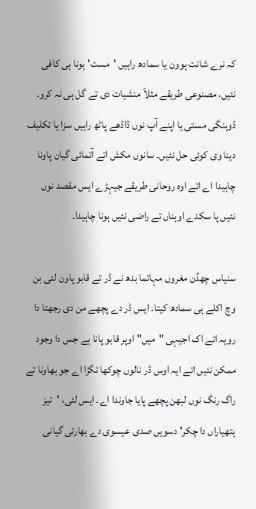کہ نرے شانت ہوون یا سمادھ راہیں 'مست' ہونا ہی کافی نئیں، مصنوعی طریقے مثلاّ منشیات دی تے گل ہی نہ کرو۔ ڈوہنگی مستی یا اپنے آپ نوں ڈاڈھے پاٹھ راہیں سزا یا تکلیف دینا وی کوئی حل نئیں۔ سانوں مکش اتے آتمائی گیان پاونا چاہیدا اے اتے اوہ روحانی طریقے جیہڑے ایس مقصد نوں نئیں پا سکدے اوہناں تے راضی نئیں ہونا چاہیدا۔

سنیاس چھڈن مغروں مہاتما بدھ نے ڈر تے قابو پاون لئی بن وچ اکلے ہی سمادھ کیتا۔ ایس ڈر دے پچھے من دی رجھتا دا رویہ اتے اک اجیہی "میں" اوپر قابو پانا ہے جس دا وجود ممکن نئیں اتے ایہ اوس ڈر نالوں چوکھا تگڑا اے جو بھاونا تے راگ رنگ نوں لبھن پچھے پایا جاوندا اے۔ ایس لئی، 'تیز ہتھیاراں دا چکر' دسویں صدی عیسوی دے بھارتی گیانی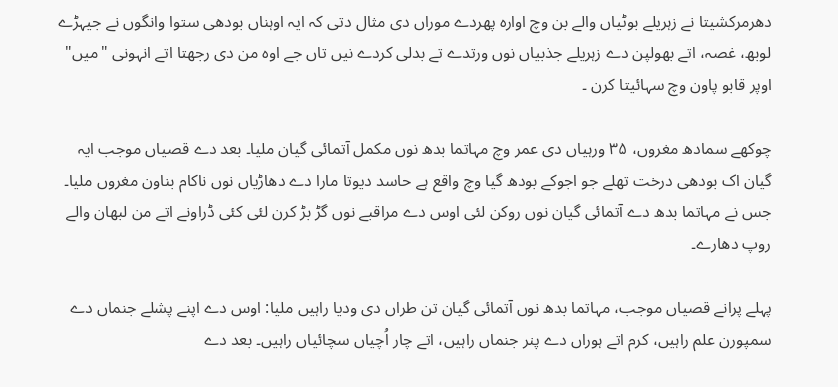دھرمرکشیتا نے زہریلے بوٹیاں والے بن وچ اوارہ پھردے موراں دی مثال دتی کہ ایہ اوہناں بودھی ستوا وانگوں نے جیہڑے لوبھ، غصہ، اتے بھولپن دے زہریلے جذبیاں نوں ورتدے تے بدلی کردے نیں تاں جے اوہ من دی رجھتا اتے انہونی "میں" اوپر قابو پاون وچ سہائیتا کرن ۔

چوکھے سمادھ مغروں، ۳۵ ورہیاں دی عمر وچ مہاتما بدھ نوں مکمل آتمائی گیان ملیا۔ بعد دے قصیاں موجب ایہ گیان اک بودھی درخت تھلے جو اجوکے بودھ گیا وچ واقع ہے حاسد دیوتا مارا دے دھاڑیاں نوں ناکام بناون مغروں ملیا۔ جس نے مہاتما بدھ دے آتمائی گیان نوں روکن لئی اوس دے مراقبے نوں گڑ بڑ کرن لئی کئی ڈراونے اتے من لبھان والے روپ دھارے۔

پہلے پرانے قصیاں موجب، مہاتما بدھ نوں آتمائی گیان تن طراں دی ودیا راہیں ملیا: اوس دے اپنے پشلے جنماں دے سمپورن علم راہیں، کرم اتے ہوراں دے پنر جنماں راہیں، اتے چار اُچیاں سچائیاں راہیں۔ بعد دے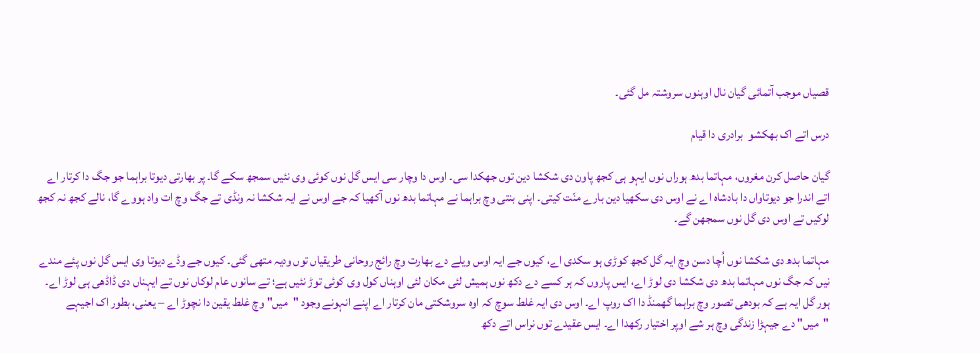قصیاں موجب آتمائی گیان نال اوہنوں سروشتہ مل گئی۔

درس اتے اک بھکشو  برادری دا قیام

گیان حاصل کرن مغروں، مہاتما بدھ ہوراں نوں ایہو ہی کجھ پاون دی شکشا دین توں جھکدا سی۔ اوس دا وچار سی ایس گل نوں کوئی وی نئیں سمجھ سکے گا۔ پر بھارتی دیوتا براہما جو جگ دا کرتار اے اتے اندرا جو دیوتاواں دا بادشاہ اے نے اوس دی سکھیا دین بارے منّت کیتی۔ اپنی بنتی وچ براہما نے مہاتما بدھ نوں آکھیا کہ جے اوس نے ایہ شکشا نہ ونڈی تے جگ وچ ات واد ہووے گا، نالے کجھ نہ کجھ لوکیں تے اوس دی گل نوں سمجھن گے۔

مہاتما بدھ دی شکشا نوں اُچا دسن وچ ایہ گل کجھ کوڑی ہو سکدی اے، کیوں جے ایہ اوس ویلے دے بھارت وچ رائج روحانی طریقیاں توں ودیہ متھی گئی۔ کیوں جے وڈے دیوتا وی ایس گل نوں پئے مندے نیں کہ جگ نوں مہاتما بدھ دی شکشا دی لوڑ اے، ایس پاروں کہ ہر کسے دے دکھ نوں ہمیش لئی مکان لئی اوہناں کول وی کوئی توڑ نئیں ہے؛ تے سانوں عام لوکاں نوں تے ایہناں دی ڈاڈھی ہی لوڑ اے۔ ہور گل ایہ ہے کہ بودھی تصور وچ براہما گھمنڈ دا اک روپ اے۔ اوس دی ایہ غلط سوچ کہ اوہ سروشکتی مان کرتار اے اپنے انہونے وجود "میں" وچ غلط یقین دا نچوڑ اے – یعنی، بطور اک اجیہے "میں" دے جیہڑا زندگی وچ ہر شے اوپر اختیار رکھدا اے۔ ایس عقیدے توں نراس اتے دکھ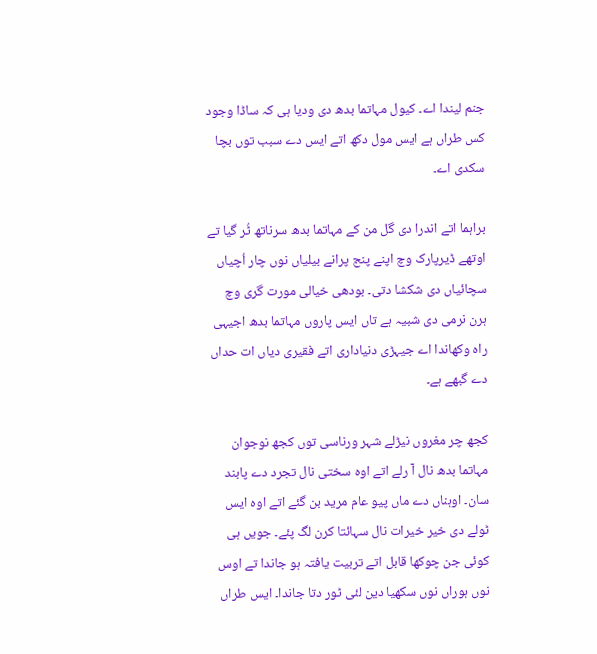جنم لیندا اے۔ کیول مہاتما بدھ دی ودیا ہی کہ ساڈا وجود کس طراں ہے ایس مول دکھ اتے ایس دے سبب توں بچا سکدی اے۔

براہما اتے اندرا دی گل من کے مہاتما بدھ سرناتھ ٹُر گیا تے اوتھے ڈیرپارک وچ اپنے پنج پرانے بیلیاں نوں چار اُچیاں سچائیاں دی شکشا دتی۔ بودھی خیالی مورت گری وچ ہرن نرمی دی شبیہ ہے تاں ایس پاروں مہاتما بدھ اجیہی راہ وکھاندا اے جیہڑی دنیاداری اتے فقیری دیاں ات حداں دے گبھے ہے۔

کجھ چر مغروں نیڑلے شہر ورناسی توں کجھ نوجوان مہاتما بدھ نال آ رلے اتے اوہ سختی نال تجرد دے پابند سان۔ اوہناں دے ماں پیو عام مرید بن گئے اتے اوہ ایس ٹولے دی خیر خیرات نال سہائتا کرن لگ پئے۔ جویں ہی کوئی جن چوکھا قابل اتے تربیت یافتہ ہو جاندا تے اوس نوں ہوراں نوں سکھیا دین لئی ٹور دتا جاندا۔ ایس طراں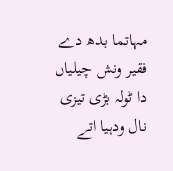مہاتما بدھ دے فقیر ونش چیلیاں دا ٹولہ بڑی تیزی نال ودہیا اتے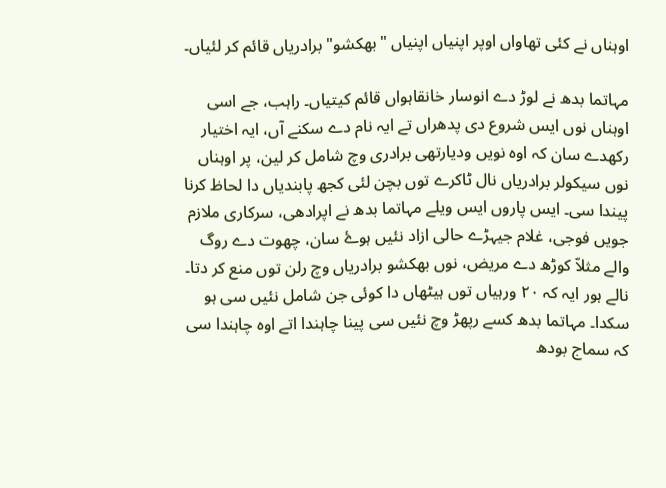اوہناں نے کئی تھاواں اوپر اپنیاں اپنیاں "بھکشو" برادریاں قائم کر لئیاں۔

مہاتما بدھ نے لوڑ دے انوسار خانقاہواں قائم کیتیاں۔ راہب، جے اسی اوہناں نوں ایس شروع دی پدھراں تے ایہ نام دے سکنے آں، ایہ اختیار رکھدے سان کہ اوہ نویں ودیارتھی برادری وچ شامل کر لین، پر اوہناں نوں سیکولر برادریاں نال ٹاکرے توں بچن لئی کجھ پابندیاں دا لحاظ کرنا پیندا سی۔ ایس پاروں ایس ویلے مہاتما بدھ نے اپرادھی، سرکاری ملازم جویں فوجی، غلام جیہڑے حالی ازاد نئیں ہوۓ سان، چھوت دے روگ والے مثلاّ کوڑھ دے مریض، نوں بھکشو برادریاں وچ رلن توں منع کر دتا۔ نالے ہور ایہ کہ ۲۰ ورہیاں توں ہیٹھاں دا کوئی جن شامل نئیں سی ہو سکدا۔ مہاتما بدھ کسے رپھڑ وچ نئیں سی پینا چاہندا اتے اوہ چاہندا سی کہ سماج بودھ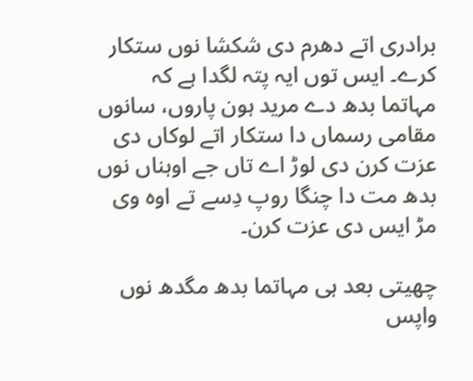برادری اتے دھرم دی شکشا نوں ستکار کرے۔ ایس توں ایہ پتہ لگدا ہے کہ مہاتما بدھ دے مرید ہون پاروں، سانوں مقامی رسماں دا ستکار اتے لوکاں دی عزت کرن دی لوڑ اے تاں جے اوہناں نوں بدھ مت دا چنگا روپ دِسے تے اوہ وی مڑ ایس دی عزت کرن۔

چھیتی بعد ہی مہاتما بدھ مگدھ نوں واپس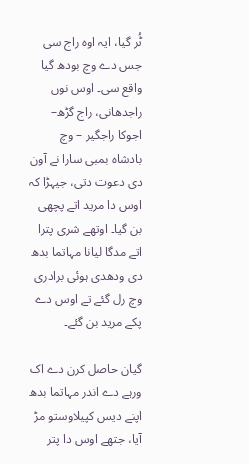ٹُر گیا، ایہ اوہ راج سی جس دے وچ بودھ گیا واقع سی۔ اوس نوں راجدھانی، راج گڑھ– اجوکا راجگیر – وچ بادشاہ بمبی سارا نے آون دی دعوت دتی، جیہڑا کہ اوس دا مرید اتے پچھی بن گیا۔ اوتھے شری پترا اتے مدگا لیانا مہاتما بدھ دی ودھدی ہوئی برادری وچ رل گئے تے اوس دے پکے مرید بن گئے۔

گیان حاصل کرن دے اک ورہے دے اندر مہاتما بدھ اپنے دیس کپیلاوستو مڑ آیا، جتھے اوس دا پتر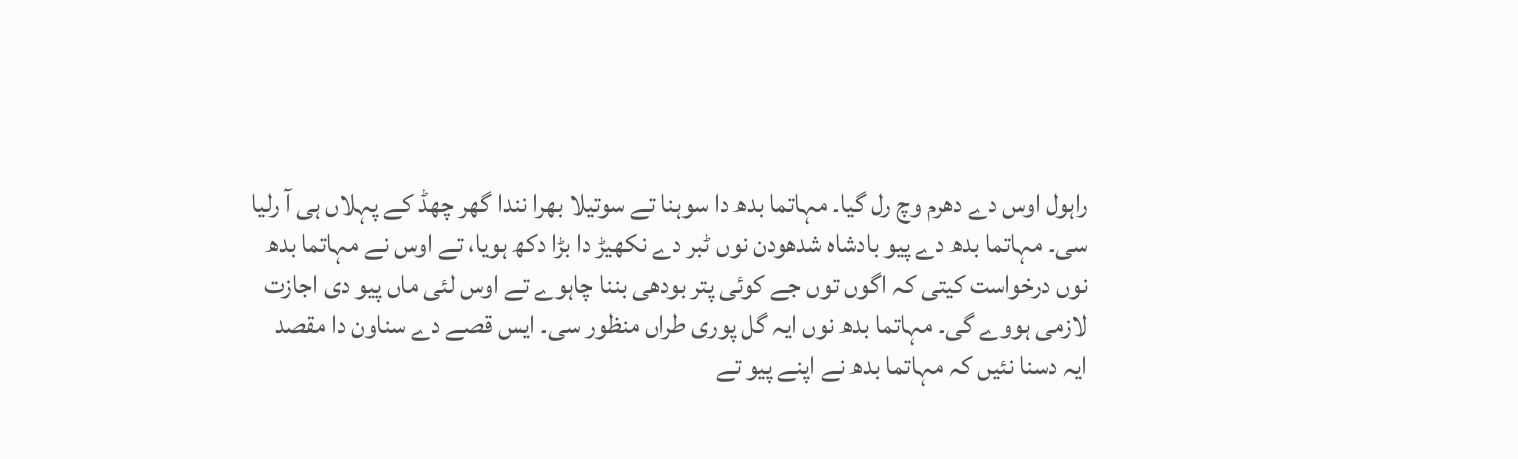راہول اوس دے دھرم وچ رل گیا۔ مہاتما بدھ دا سوہنا تے سوتیلا بھرا نندا گھر چھڈ کے پہلاں ہی آ رلیا سی۔ مہاتما بدھ دے پیو بادشاہ شدھودن نوں ٹبر دے نکھیڑ دا بڑا دکھ ہویا، تے اوس نے مہاتما بدھ نوں درخواست کیتی کہ اگوں توں جے کوئی پتر بودھی بننا چاہوے تے اوس لئی ماں پیو دی اجازت لازمی ہووے گی۔ مہاتما بدھ نوں ایہ گل پوری طراں منظور سی۔ ایس قصے دے سناون دا مقصد ایہ دسنا نئیں کہ مہاتما بدھ نے اپنے پیو تے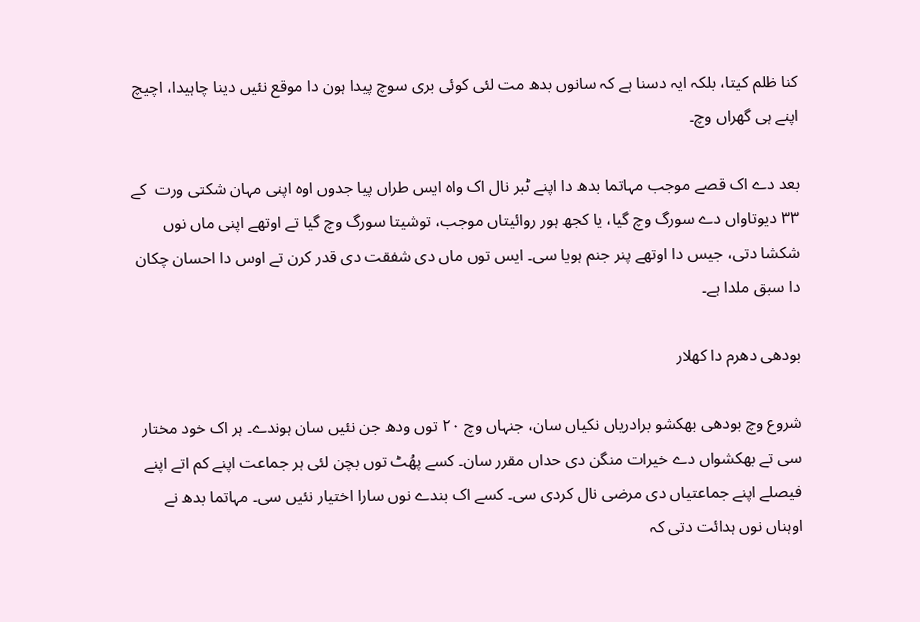کنا ظلم کیتا، بلکہ ایہ دسنا ہے کہ سانوں بدھ مت لئی کوئی بری سوچ پیدا ہون دا موقع نئیں دینا چاہیدا، اچیچ اپنے ہی گھراں وچ۔

بعد دے اک قصے موجب مہاتما بدھ دا اپنے ٹبر نال اک واہ ایس طراں پیا جدوں اوہ اپنی مہان شکتی ورت  کے ۳۳ دیوتاواں دے سورگ وچ گیا، یا کجھ ہور روائیتاں موجب، توشیتا سورگ وچ گیا تے اوتھے اپنی ماں نوں شکشا دتی، جیس دا اوتھے پنر جنم ہویا سی۔ ایس توں ماں دی شفقت دی قدر کرن تے اوس دا احسان چکان دا سبق ملدا ہے۔

بودھی دھرم دا کھلار

شروع وچ بودھی بھکشو برادریاں نکیاں سان، جنہاں وچ ۲۰ توں ودھ جن نئیں سان ہوندے۔ ہر اک خود مختار سی تے بھکشواں دے خیرات منگن دی حداں مقرر سان۔ کسے پھُٹ توں بچن لئی ہر جماعت اپنے کم اتے اپنے فیصلے اپنے جماعتیاں دی مرضی نال کردی سی۔ کسے اک بندے نوں سارا اختیار نئیں سی۔ مہاتما بدھ نے اوہناں نوں ہدائت دتی کہ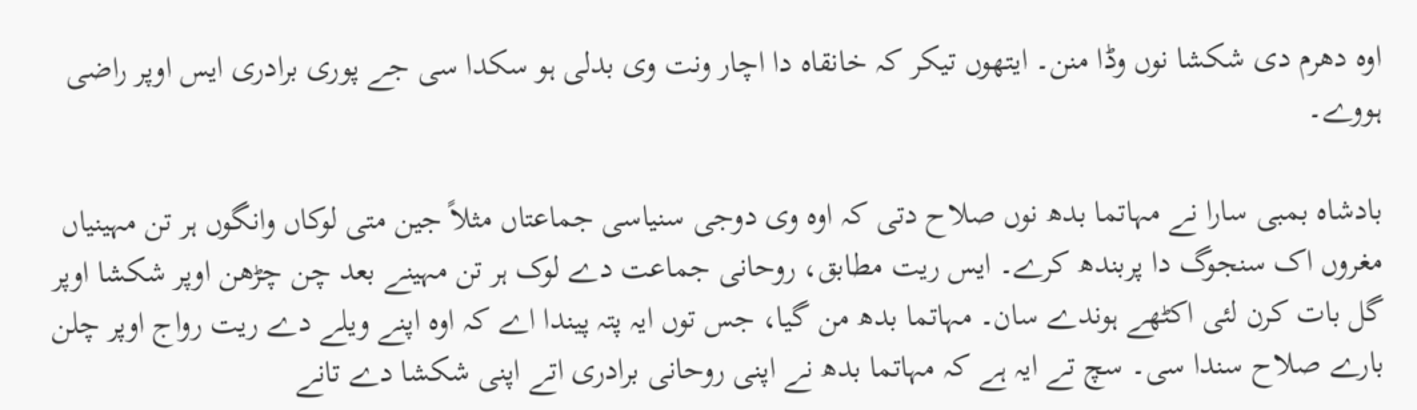اوہ دھرم دی شکشا نوں وڈا منن۔ ایتھوں تیکر کہ خانقاہ دا اچار ونت وی بدلی ہو سکدا سی جے پوری برادری ایس اوپر راضی ہووے۔

بادشاہ بمبی سارا نے مہاتما بدھ نوں صلاح دتی کہ اوہ وی دوجی سنیاسی جماعتاں مثلاً جین متی لوکاں وانگوں ہر تن مہینیاں مغروں اک سنجوگ دا پربندھ کرے۔ ایس ریت مطابق، روحانی جماعت دے لوک ہر تن مہینے بعد چن چڑھن اوپر شکشا اوپر گل بات کرن لئی اکٹھے ہوندے سان۔ مہاتما بدھ من گیا، جس توں ایہ پتہ پیندا اے کہ اوہ اپنے ویلے دے ریت رواج اوپر چلن بارے صلاح سندا سی۔ سچ تے ایہ ہے کہ مہاتما بدھ نے اپنی روحانی برادری اتے اپنی شکشا دے تانے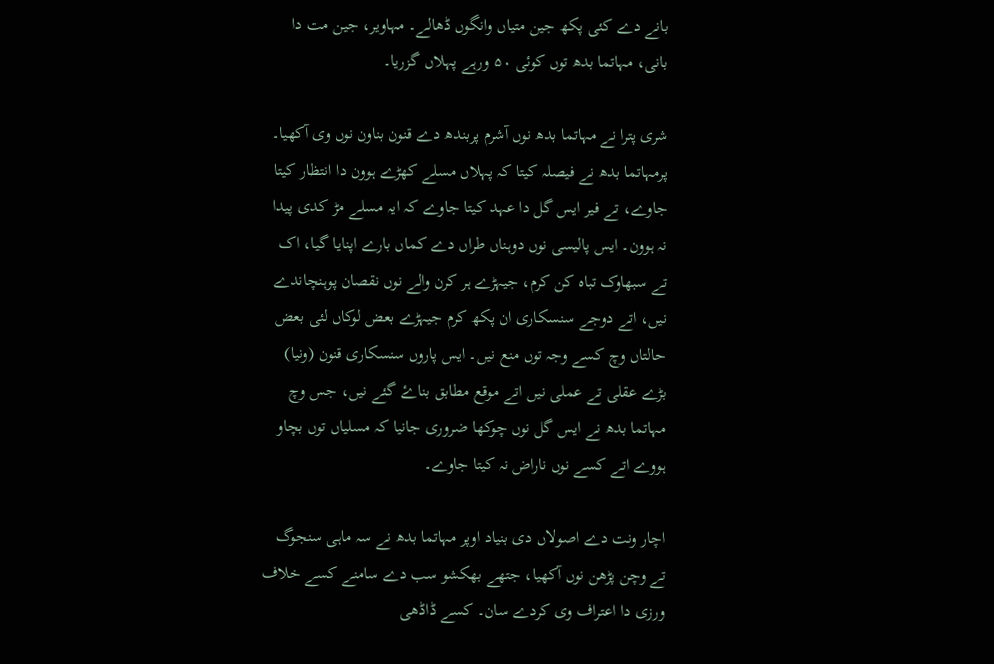بانے دے کئی پکھ جین متیاں وانگوں ڈھالے۔ مہاویر، جین مت دا بانی، مہاتما بدھ توں کوئی ۵۰ ورہے پہلاں گزریا۔

شری پترا نے مہاتما بدھ نوں آشرم پربندھ دے قنون بناون نوں وی آکھیا۔ پرمہاتما بدھ نے فیصلہ کیتا کہ پہلاں مسلے کھڑے ہوون دا انتظار کیتا جاوے، تے فیر ایس گل دا عہد کیتا جاوے کہ ایہ مسلے مڑ کدی پیدا نہ ہوون۔ ایس پالیسی نوں دوہناں طراں دے کماں بارے اپنایا گیا، اک تے سبھاوک تباہ کن کرم، جیہڑے ہر کرن والے نوں نقصان پوہنچاندے نیں، اتے دوجے سنسکاری ان پکھ کرم جیہڑے بعض لوکاں لئی بعض حالتاں وچ کسے وجہ توں منع نیں۔ ایس پاروں سنسکاری قنون (ونیا) بڑے عقلی تے عملی نیں اتے موقع مطابق بناۓ گئے نیں، جس وچ مہاتما بدھ نے ایس گل نوں چوکھا ضروری جانیا کہ مسلیاں توں بچاو ہووے اتے کسے نوں ناراض نہ کیتا جاوے۔

اچار ونت دے اصولاں دی بنیاد اوپر مہاتما بدھ نے سہ ماہی سنجوگ تے وچن پڑھن نوں آکھیا، جتھے بھکشو سب دے سامنے کسے خلاف ورزی دا اعتراف وی کردے سان۔ کسے ڈاڈھی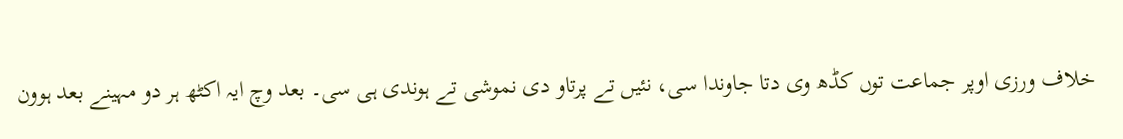خلاف ورزی اوپر جماعت توں کڈھ وی دتا جاوندا سی، نئیں تے پرتاو دی نموشی تے ہوندی ہی سی۔ بعد وچ ایہ اکٹھ ہر دو مہینے بعد ہوون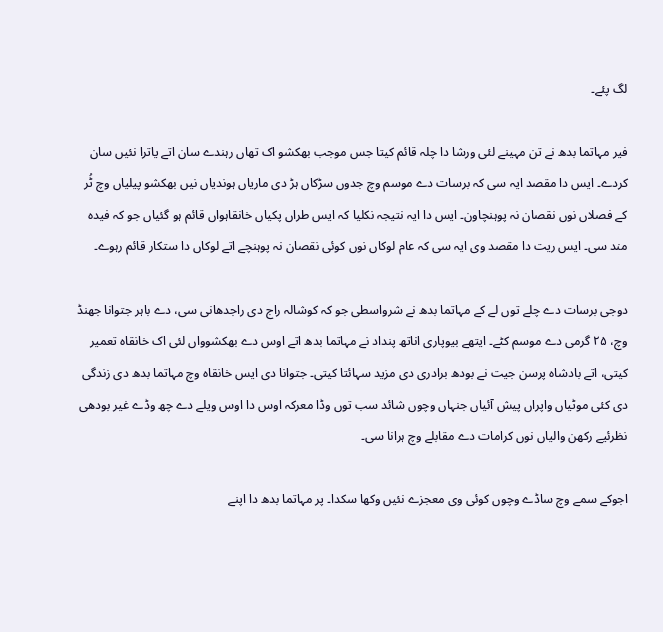لگ پئے۔

فیر مہاتما بدھ نے تن مہینے لئی ورشا دا چلہ قائم کیتا جس موجب بھکشو اک تھاں رہندے سان اتے یاترا نئیں سان کردے۔ ایس دا مقصد ایہ سی کہ برسات دے موسم وچ جدوں سڑکاں ہڑ دی ماریاں ہوندیاں نیں بھکشو پیلیاں وچ ٹُر کے فصلاں نوں نقصان نہ پوہنچاون۔ ایس دا ایہ نتیجہ نکلیا کہ ایس طراں پکیاں خانقاہواں قائم ہو گئیاں جو کہ فیدہ مند سی۔ ایس ریت دا مقصد وی ایہ سی کہ عام لوکاں نوں کوئی نقصان نہ پوہنچے اتے لوکاں دا ستکار قائم رہوے۔

دوجی برسات دے چلے توں لے کے مہاتما بدھ نے شرواسطی جو کہ کوشالہ راج دی راجدھانی سی، دے باہر جتوانا جھنڈ وچ، ۲۵ گرمی دے موسم کٹے۔ ایتھے بیوپاری اناتھ پنداد نے مہاتما بدھ اتے اوس دے بھکشوواں لئی اک خانقاہ تعمیر کیتی، اتے بادشاہ پرسن جیت نے بودھ برادری دی مزید سہائتا کیتی۔ جتوانا دی ایس خانقاہ وچ مہاتما بدھ دی زندگی دی کئی موٹیاں واپراں پیش آئیاں جنہاں وچوں شائد سب توں وڈا معرکہ اوس دا اوس ویلے دے چھ وڈے غیر بودھی نظرئیے رکھن والیاں نوں کرامات دے مقابلے وچ ہرانا سی۔

اجوکے سمے وچ ساڈے وچوں کوئی وی معجزے نئیں وکھا سکدا۔ پر مہاتما بدھ دا اپنے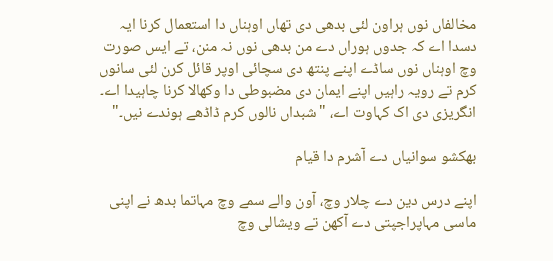مخالفاں نوں ہراون لئی بدھی دی تھاں اوہناں دا استعمال کرنا ایہ دسدا اے کہ جدوں ہوراں دے من بدھی نوں نہ منن، تے ایس صورت وچ اوہناں نوں ساڈے اپنے پنتھ دی سچائی اوپر قائل کرن لئی سانوں کرم تے رویہ راہیں اپنے ایمان دی مضبوطی دا وکھالا کرنا چاہیدا اے۔ انگریزی دی اک کہاوت اے، "شبداں نالوں کرم ڈاڈھے ہوندے نیں۔"

بھکشو سوانیاں دے آشرم دا قیام

اپنے درس دین دے چلار وچ، آون والے سمے وچ مہاتما بدھ نے اپنی ماسی مہاپراجپتی دے آکھن تے ویشالی وچ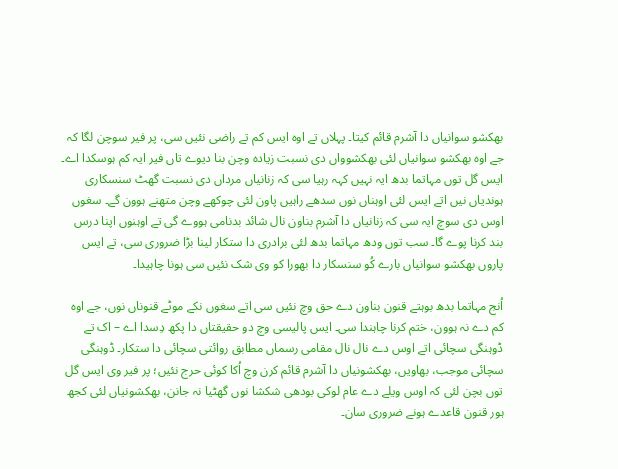بھکشو سوانیاں دا آشرم قائم کیتا۔ پہلاں تے اوہ ایس کم تے راضی نئیں سی، پر فیر سوچن لگا کہ جے اوہ بھکشو سوانیاں لئی بھکشوواں دی نسبت زیادہ وچن بنا دیوے تاں فیر ایہ کم ہوسکدا اے۔ ایس گل توں مہاتما بدھ ایہ نہیں کہہ رہیا سی کہ زنانیاں مرداں دی نسبت گھٹ سنسکاری ہوندیاں نیں اتے ایس لئی اوہناں نوں سدھے راہیں پاون لئی چوکھے وچن متھنے ہوون گے۔ سغوں اوس دی سوچ ایہ سی کہ زنانیاں دا آشرم بناون نال شائد بدنامی ہووے گی تے اوہنوں اپنا درس بند کرنا پوے گا۔ سب توں ودھ مہاتما بدھ لئی برادری دا ستکار لینا بڑا ضروری سی، تے ایس پاروں بھکشو سوانیاں بارے کُو سنسکار دا بھورا کو وی شک نئیں سی ہونا چاہیدا۔

اُنج مہاتما بدھ بوہتے قنون بناون دے حق وچ نئیں سی اتے سغوں نکے موٹے قنوناں نوں، جے اوہ کم دے نہ ہوون، ختم کرنا چاہندا سی۔ ایس پالیسی وچ دو حقیقتاں دا پکھ دِسدا اے – اک تے ڈوہنگی سچائی اتے اوس دے نال نال مقامی رسماں مطابق روائتی سچائی دا ستکار۔ ڈوہنگی سچائی موجب، بھاویں، بھکشونیاں دا آشرم قائم کرن وچ اُکا کوئی حرج نئیں؛ پر فیر وی ایس گل توں بچن لئی کہ اوس ویلے دے عام لوکی بودھی شکشا نوں گھٹیا نہ جانن، بھکشونیاں لئی کجھ ہور قنون قاعدے ہونے ضروری سان۔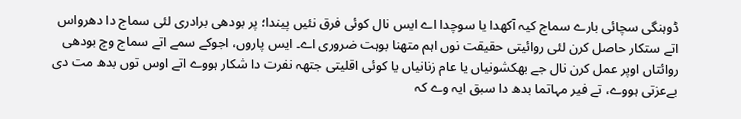ڈوہنگی سچائی بارے سماج کیہ آکھدا یا سوچدا اے ایس نال کوئی فرق نئیں پیندا؛ پر بودھی برادری لئی سماج دا دھرواس اتے ستکار حاصل کرن لئی روائیتی حقیقت نوں اہم متھنا بوہت ضروری اے۔ ایس پاروں، اجوکے سمے اتے سماج وچ بودھی روائتاں اوپر عمل کرن نال جے بھکشونیاں یا عام زنانیاں یا کوئی اقلیتی جتھہ نفرت دا شکار ہووے اتے اوس توں بدھ مت دی بےعزتی ہووے، تے فیر مہاتما بدھ دا سبق ایہ وے کہ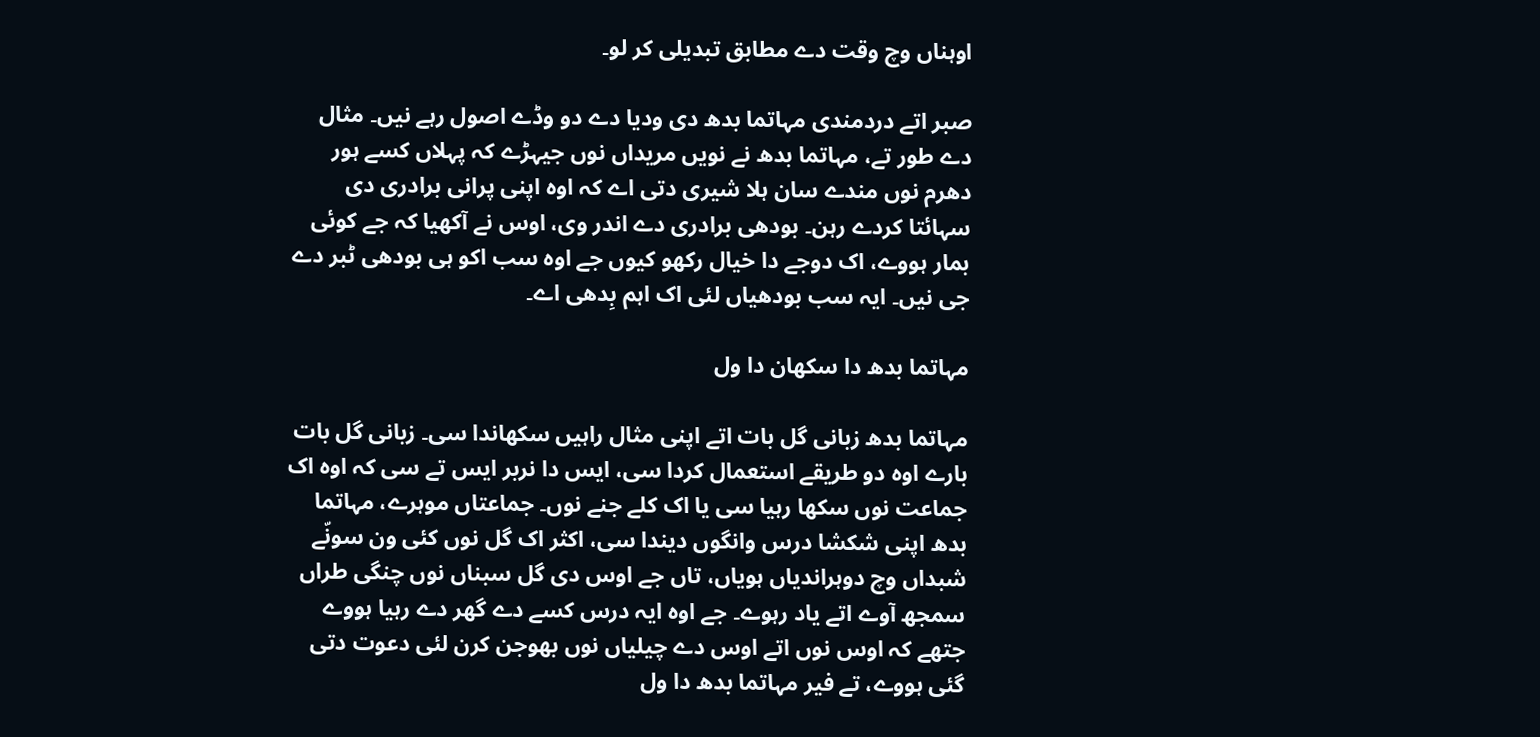اوہناں وچ وقت دے مطابق تبدیلی کر لو۔

صبر اتے دردمندی مہاتما بدھ دی ودیا دے دو وڈے اصول رہے نیں۔ مثال دے طور تے، مہاتما بدھ نے نویں مریداں نوں جیہڑے کہ پہلاں کسے ہور دھرم نوں مندے سان ہلا شیری دتی اے کہ اوہ اپنی پرانی برادری دی سہائتا کردے رہن۔ بودھی برادری دے اندر وی، اوس نے آکھیا کہ جے کوئی بمار ہووے، اک دوجے دا خیال رکھو کیوں جے اوہ سب اکو ہی بودھی ٹبر دے جی نیں۔ ایہ سب بودھیاں لئی اک اہم بِدھی اے۔

مہاتما بدھ دا سکھان دا ول

مہاتما بدھ زبانی گل بات اتے اپنی مثال راہیں سکھاندا سی۔ زبانی گل بات بارے اوہ دو طریقے استعمال کردا سی، ایس دا نربر ایس تے سی کہ اوہ اک جماعت نوں سکھا رہیا سی یا اک کلے جنے نوں۔ جماعتاں موہرے، مہاتما بدھ اپنی شکشا درس وانگوں دیندا سی، اکثر اک گل نوں کئی ون سونّے شبداں وچ دوہراندیاں ہویاں، تاں جے اوس دی گل سبناں نوں چنگی طراں سمجھ آوے اتے یاد رہوے۔ جے اوہ ایہ درس کسے دے گھر دے رہیا ہووے جتھے کہ اوس نوں اتے اوس دے چیلیاں نوں بھوجن کرن لئی دعوت دتی گئی ہووے، تے فیر مہاتما بدھ دا ول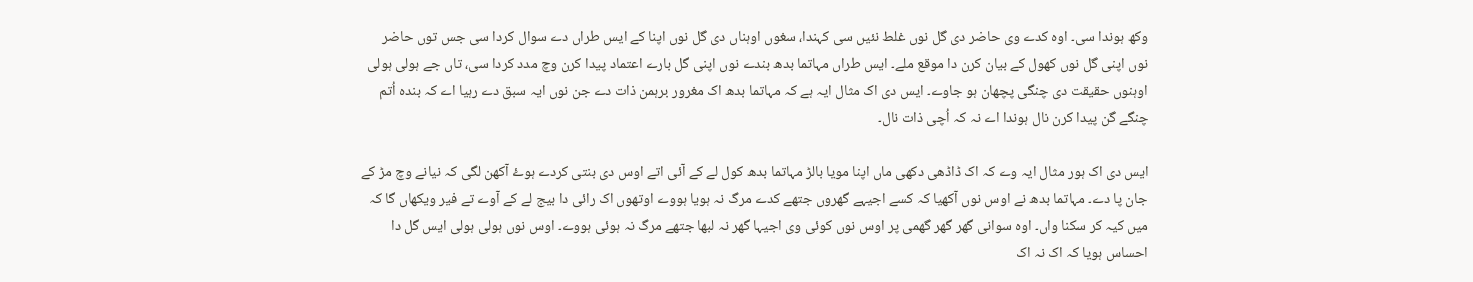وکھ ہوندا سی۔ اوہ کدے وی حاضر دی گل نوں غلط نئیں سی کہندا، سغوں اوہناں دی گل نوں اپنا کے ایس طراں دے سوال کردا سی جس توں حاضر نوں اپنی گل نوں کھول کے بیان کرن دا موقع ملے۔ ایس طراں مہاتما بدھ بندے نوں اپنی گل بارے اعتماد پیدا کرن وچ مدد کردا سی، تاں جے ہولی ہولی اوہنوں حقیقت دی چنگی پچھان ہو جاوے۔ ایس دی اک مثال ایہ ہے کہ مہاتما بدھ اک مغرور برہمن ذات دے جن نوں ایہ سبق دے رہیا اے کہ بندہ اُتم چنگے گن پیدا کرن نال ہوندا اے نہ کہ اُچی ذات نال۔

ایس دی اک ہور مثال ایہ وے کہ اک ڈاڈھی دکھی ماں اپنا مویا بالڑ مہاتما بدھ کول لے کے آئی اتے اوس دی بنتی کردے ہوۓ آکھن لگی کہ نیانے وچ مڑ کے جان پا دے۔ مہاتما بدھ نے اوس نوں آکھیا کہ کسے اجیہے گھروں جتھے کدے مرگ نہ ہویا ہووے اوتھوں اک رائی دا بیج لے کے آوے تے فیر ویکھاں گا کہ میں کیہ کر سکنا واں۔ اوہ سوانی گھر گھر گھمی پر اوس نوں کوئی وی اجیہا گھر نہ لبھا جتھے مرگ نہ ہوئی ہووے۔ اوس نوں ہولی ہولی ایس گل دا احساس ہویا کہ اک نہ اک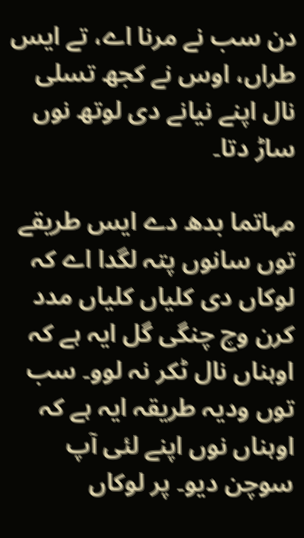دن سب نے مرنا اے، تے ایس طراں، اوس نے کجھ تسلی نال اپنے نیانے دی لوتھ نوں ساڑ دتا۔

مہاتما بدھ دے ایس طریقے توں سانوں پتہ لگدا اے کہ لوکاں دی کلیاں کلیاں مدد کرن وچ چنگی گل ایہ ہے کہ اوہناں نال ٹکر نہ لوو۔ سب توں ودیہ طریقہ ایہ ہے کہ اوہناں نوں اپنے لئی آپ سوچن دیو۔ پر لوکاں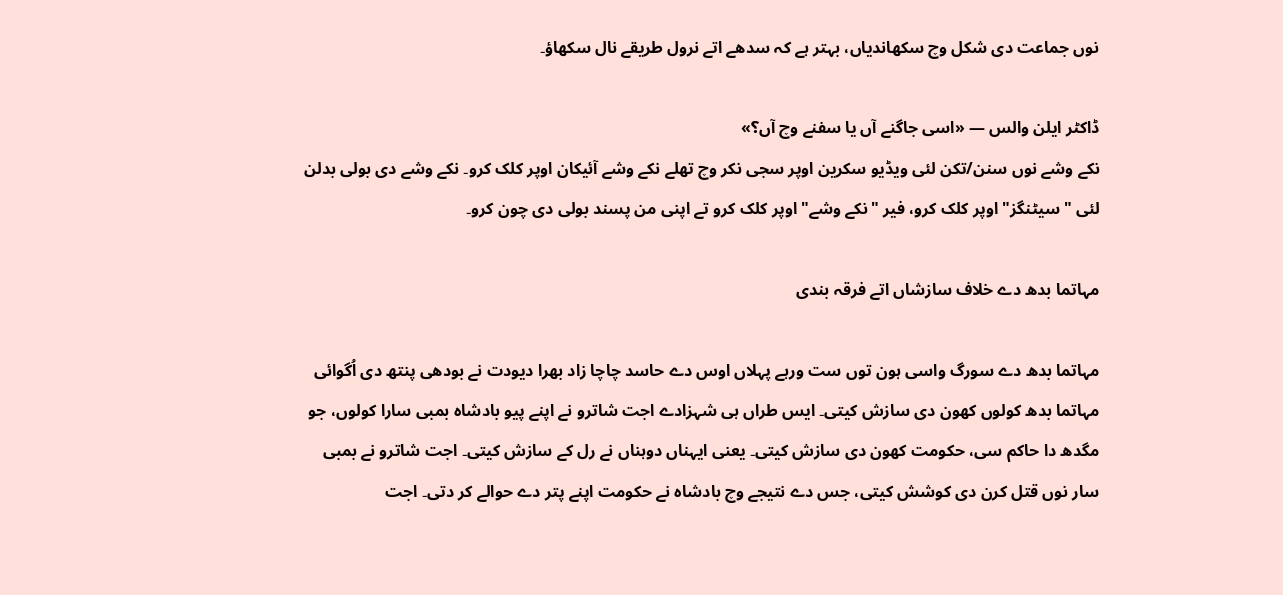نوں جماعت دی شکل وچ سکھاندیاں، بہتر ہے کہ سدھے اتے نرول طریقے نال سکھاؤ۔

ڈاکٹر ایلن والس — «اسی جاگنے آں یا سفنے وچ آں؟»
نکے وشے نوں سنن/تکن لئی ویڈیو سکرین اوپر سجی نکر وچ تھلے نکے وشے آئیکان اوپر کلک کرو۔ نکے وشے دی بولی بدلن لئی "سیٹنگز" اوپر کلک کرو، فیر "نکے وشے" اوپر کلک کرو تے اپنی من پسند بولی دی چون کرو۔

مہاتما بدھ دے خلاف سازشاں اتے فرقہ بندی

مہاتما بدھ دے سورگ واسی ہون توں ست ورہے پہلاں اوس دے حاسد چاچا زاد بھرا دیودت نے بودھی پنتھ دی اُگوائی مہاتما بدھ کولوں کھون دی سازش کیتی۔ ایس طراں ہی شہزادے اجت شاترو نے اپنے پیو بادشاہ بمبی سارا کولوں، جو مگدھ دا حاکم سی، حکومت کھون دی سازش کیتی۔ یعنی ایہناں دوہناں نے رل کے سازش کیتی۔ اجت شاترو نے بمبی سار نوں قتل کرن دی کوشش کیتی، جس دے نتیجے وچ بادشاہ نے حکومت اپنے پتر دے حوالے کر دتی۔ اجت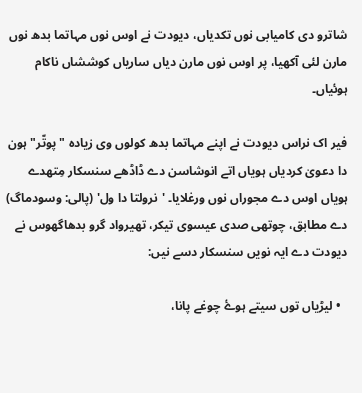شاترو دی کامیابی نوں تکدیاں، دیودت نے اوس نوں مہاتما بدھ نوں مارن لئی آکھیا، پر اوس نوں مارن دیاں ساریاں کوششاں ناکام ہوئیاں۔

فیر اک نراس دیودت نے اپنے مہاتما بدھ کولوں وی زیادہ "پوتّر" ہون دا دعویٰ کردیاں ہویاں اتے انوشاسن دے ڈاڈھے سنسکار مِتھدے ہویاں اوس دے مجوراں نوں ورغلایا۔ 'نرولتا دا ول' (پالی: وسودماگ) دے مطابق، چوتھی صدی عیسوی تیکر، تھیرواد گرو بدھاگھوس نے دیودت دے ایہ نویں سنسکار دسے نیں:

  • لیڑیاں توں سیتے ہوۓ چوغے پانا،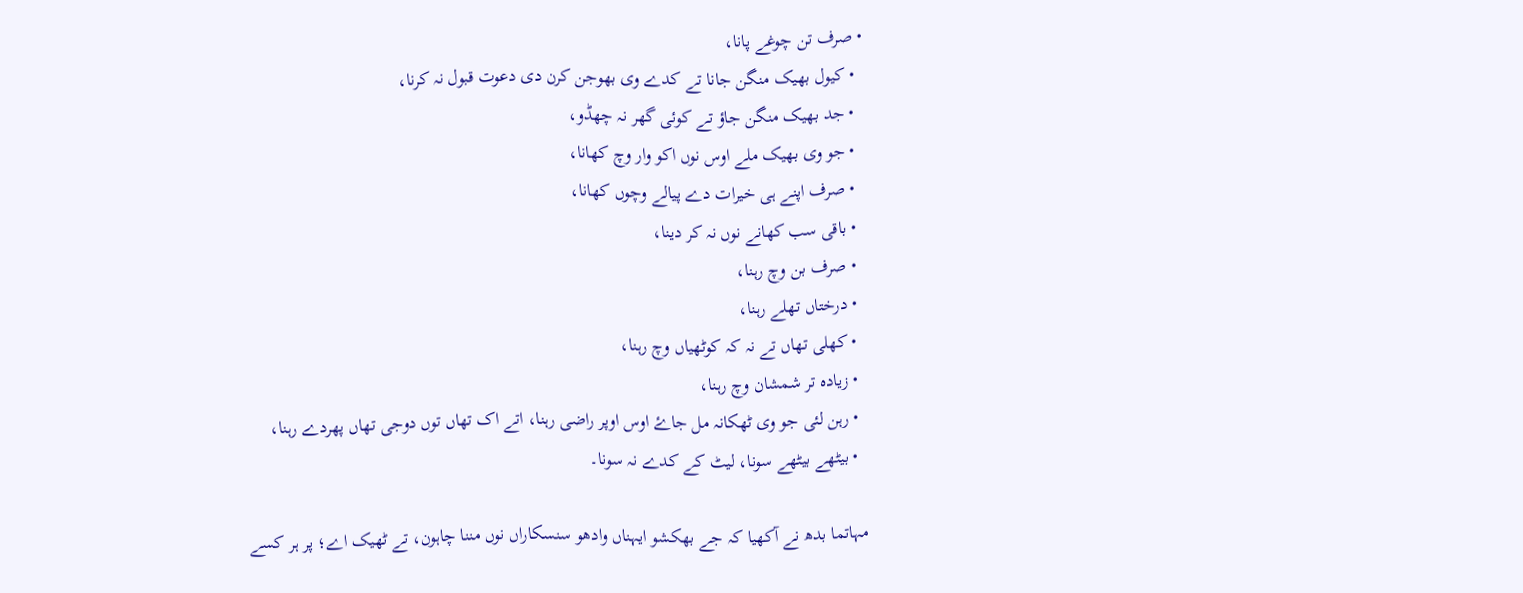• صرف تن چوغے پانا،
  • کیول بھیک منگن جانا تے کدے وی بھوجن کرن دی دعوت قبول نہ کرنا،
  • جد بھیک منگن جاؤ تے کوئی گھر نہ چھڈو،
  • جو وی بھیک ملے اوس نوں اکو وار وچ کھانا،
  • صرف اپنے ہی خیرات دے پیالے وچوں کھانا،
  • باقی سب کھانے نوں نہ کر دینا،
  • صرف بن وچ رہنا،
  • درختاں تھلے رہنا،
  • کھلی تھاں تے نہ کہ کوٹھیاں وچ رہنا،
  • زیادہ تر شمشان وچ رہنا،
  • رہن لئی جو وی ٹھکانہ مل جاۓ اوس اوپر راضی رہنا، اتے اک تھاں توں دوجی تھاں پھردے رہنا،
  • بیٹھے بیٹھے سونا، لیٹ کے کدے نہ سونا۔

مہاتما بدھ نے آکھیا کہ جے بھکشو ایہناں وادھو سنسکاراں نوں مننا چاہون، تے ٹھیک اے؛ پر ہر کسے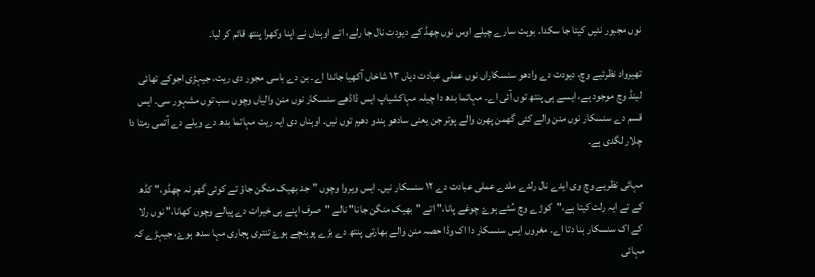نوں مجبور نئیں کیتا جا سکدا۔ بوہت سارے چیلے اوس نوں چھڈ کے دیودت نال جا رلے، اتے اوہناں نے اپنا وکھرا پنتھ قائم کر لیا۔

تھیرواد نظرئیے وچ، دیودت دے وادھو سنسکاراں نوں عملی عبادت دیاں ۱۳ شاخاں آکھیا جاندا اے۔ بن دے باسی مجور دی ریت، جیہڑی اجوکے تھائی لینڈ وچ موجود ہے، ایسے ہی پنتھ توں آئی اے۔ مہاتما بدھ دا چیلہ مہاکشیاپ ایس ڈاڈھے سنسکار نوں منن والیاں وچوں سب توں مشہور سی۔ ایس قسم دے سنسکار نوں منن والے کئی گھمن پھرن والے پوتر جن یعنی سادھو ہندو دھرم توں نیں۔ اوہناں دی ایہ ریت مہاتما بدھ دے ویلے دے آتمی رمتا دا چلار لگدی ہے۔

مہائی نظریے وچ وی ایدے نال رلدے ملدے عملی عبادت دے ۱۲ سنسکار نیں۔ ایس ویروا وچوں "جد بھیک منگن جاؤ تے کوئی گھر نہ چھڈو،" کڈھ کے تے ایہ رلت کیتا ہے،"کوڑے وچ سُٹے ہوۓ چوغے پانا،" اتے "بھیک منگن جانا" نالے "صرف اپنے ہی خیرات دے پیالے وچوں کھانا،" نوں رلا کے اک سنسکار بنا دتا اے۔ مغروں ایس سنسکار دا اک وڈا حصہ منن والے بھارتی پنتھ دے بڑے پوہنچے ہوۓ تنتری پجاری مہا سدھ ہوۓ، جیہڑے کہ مہائی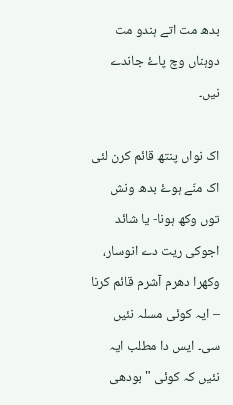بدھ مت اتے ہندو مت دوہناں وچ پاۓ جاندے نیں۔

اک نواں پنتھ قائم کرن لئی اک منّے ہوۓ بدھ ونش توں وکھ ہونا- یا شائد اجوکی ریت دے انوسار، وکھرا دھرم آشرم قائم کرنا – ایہ کوئی مسلہ نئیں سی۔ ایس دا مطلب ایہ نئیں کہ کوئی "بودھی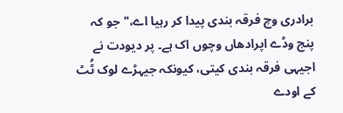برادری وچ فرقہ بندی پیدا کر رہیا اے،" جو کہ پنج وڈے اپرادھاں وچوں اک ہے۔ پر دیودت نے اجیہی فرقہ بندی کیتی، کیونکہ جیہڑے لوک ٹُٹ کے اودے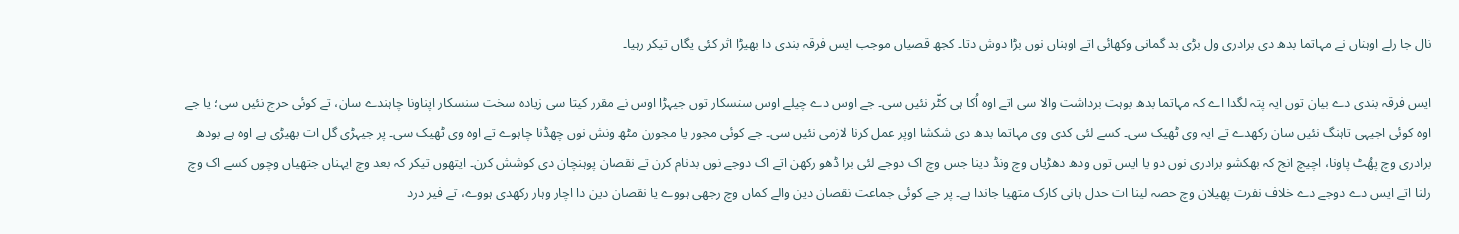نال جا رلے اوہناں نے مہاتما بدھ دی برادری ول بڑی بد گمانی وکھائی اتے اوہناں نوں بڑا دوش دتا۔ کجھ قصیاں موجب ایس فرقہ بندی دا بھیڑا اثر کئی یگاں تیکر رہیا۔

ایس فرقہ بندی دے بیان توں ایہ پتہ لگدا اے کہ مہاتما بدھ بوہت برداشت والا سی اتے اوہ اُکا ہی کٹّر نئیں سی۔ جے اوس دے چیلے اوس سنسکار توں جیہڑا اوس نے مقرر کیتا سی زیادہ سخت سنسکار اپناونا چاہندے سان، تے کوئی حرج نئیں سی؛ یا جے اوہ کوئی اجیہی تاہنگ نئیں سان رکھدے تے ایہ وی ٹھیک سی۔ کسے لئی کدی وی مہاتما بدھ دی شکشا اوپر عمل کرنا لازمی نئیں سی۔ جے کوئی مجور یا مجورن مٹھ ونش نوں چھڈنا چاہوے تے اوہ وی ٹھیک سی۔ پر جیہڑی گل ات بھیڑی ہے اوہ ہے بودھ برادری وچ پھُٹ پاونا، اچیچ انج کہ بھکشو برادری نوں دو یا ایس توں ودھ دھڑیاں وچ ونڈ دینا جس وچ اک دوجے لئی برا ڈھو رکھن اتے اک دوجے نوں بدنام کرن تے نقصان پوہنچان دی کوشش کرن۔ ایتھوں تیکر کہ بعد وچ ایہناں جتھیاں وچوں کسے اک وچ رلنا اتے ایس دے دوجے دے خلاف نفرت پھیلان وچ حصہ لینا ات حدل ہانی کارک متھیا جاندا ہے۔ پر جے کوئی جماعت نقصان دین والے کماں وچ رجھی ہووے یا نقصان دین دا اچار وہار رکھدی ہووے، تے فیر درد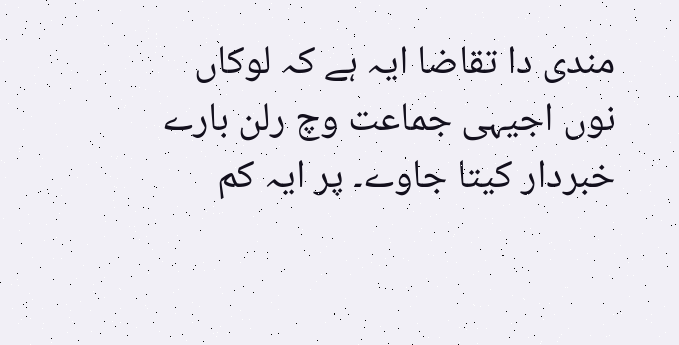مندی دا تقاضا ایہ ہے کہ لوکاں نوں اجیہی جماعت وچ رلن بارے خبردار کیتا جاوے۔ پر ایہ کم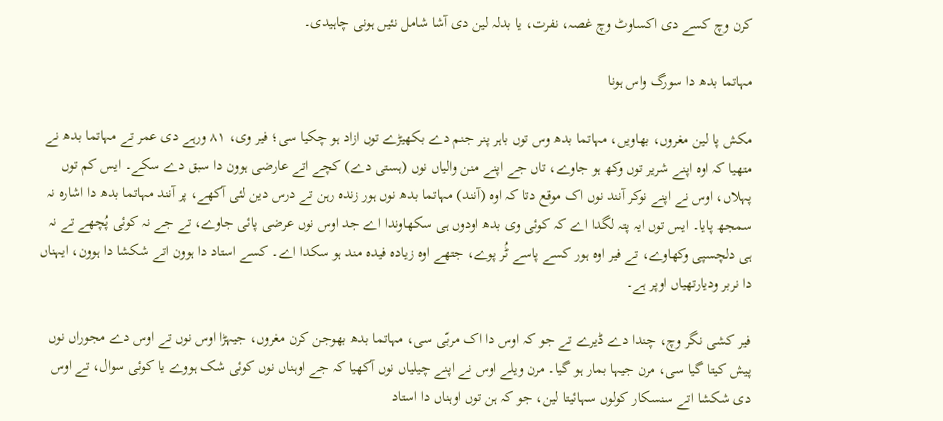کرن وچ کسے دی اکساوٹ وچ غصہ، نفرت، یا بدلہ لین دی آشا شامل نئیں ہونی چاہیدی۔

مہاتما بدھ دا سورگ واس ہونا

مکش پا لین مغروں، بھاویں، مہاتما بدھ وس توں باہر پنر جنم دے بکھیڑے توں ازاد ہو چکیا سی؛ فیر وی، ۸۱ ورہے دی عمر تے مہاتما بدھ نے متھیا کہ اوہ اپنے شریر توں وکھ ہو جاوے، تاں جے اپنے منن والیاں نوں (ہستی دے) کچے اتے عارضی ہوون دا سبق دے سکے۔ ایس کم توں پہلاں، اوس نے اپنے نوکر آنند نوں اک موقع دتا کہ اوہ (آنند) مہاتما بدھ نوں ہور زندہ رہن تے درس دین لئی آکھے، پر آنند مہاتما بدھ دا اشارہ نہ سمجھ پایا۔ ایس توں ایہ پتہ لگدا اے کہ کوئی وی بدھ اودوں ہی سکھاوندا اے جد اوس نوں عرضی پائی جاوے، تے جے نہ کوئی پُچھے تے نہ ہی دلچسپی وکھاوے، تے فیر اوہ ہور کسے پاسے ٹُر پوے، جتھے اوہ زیادہ فیدہ مند ہو سکدا اے۔ کسے استاد دا ہوون اتے شکشا دا ہوون، ایہناں دا نربر ودیارتھیاں اوپر ہے۔

فیر کشی نگر وچ، چندا دے ڈیرے تے جو کہ اوس دا اک مربّی سی، مہاتما بدھ بھوجن کرن مغروں، جیہڑا اوس نوں تے اوس دے مجوراں نوں پیش کیتا گیا سی، مرن جیہا بمار ہو گیا۔ مرن ویلے اوس نے اپنے چیلیاں نوں آکھیا کہ جے اوہناں نوں کوئی شک ہووے یا کوئی سوال، تے اوس دی شکشا اتے سنسکار کولوں سہائیتا لین، جو کہ ہن توں اوہناں دا استاد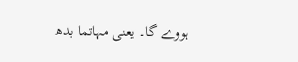ہووے گا۔ یعنی مہاتما بدھ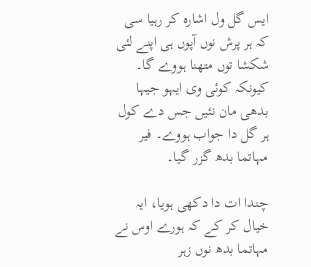ایس گل ول اشارہ کر رہیا سی کہ ہر پرش نوں آپوں ہی اپنے لئی شکشا توں متھنا ہووے گا۔ کیونکہ کوئی وی ایہو جیہا بدھی مان نئیں جس دے کول ہر گل دا جواب ہووے۔ فیر مہاتما بدھ گزر گیا۔

چندا ات دا دکھی ہویا، ایہ خیال کر کے کہ ہورے اوس نے مہاتما بدھ نوں زہر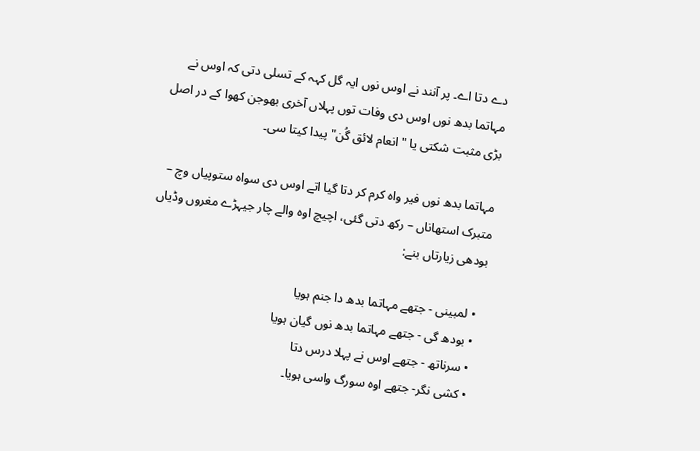دے دتا اے۔ پر آنند نے اوس نوں ایہ گل کہہ کے تسلی دتی کہ اوس نے مہاتما بدھ نوں اوس دی وفات توں پہلاں آخری بھوجن کھوا کے در اصل بڑی مثبت شکتی یا "انعام لائق گُن" پیدا کیتا سی۔

مہاتما بدھ نوں فیر واہ کرم کر دتا گیا اتے اوس دی سواہ ستوپیاں وچ – متبرک استھاناں – رکھ دتی گئی، اچیچ اوہ والے چار جیہڑے مغروں وڈیاں بودھی زیارتاں بنے:

  • لمبینی - جتھے مہاتما بدھ دا جنم ہویا
  • بودھ گی - جتھے مہاتما بدھ نوں گیان ہویا
  • سرناتھ - جتھے اوس نے پہلا درس دتا
  • کشی نگر- جتھے اوہ سورگ واسی ہویا۔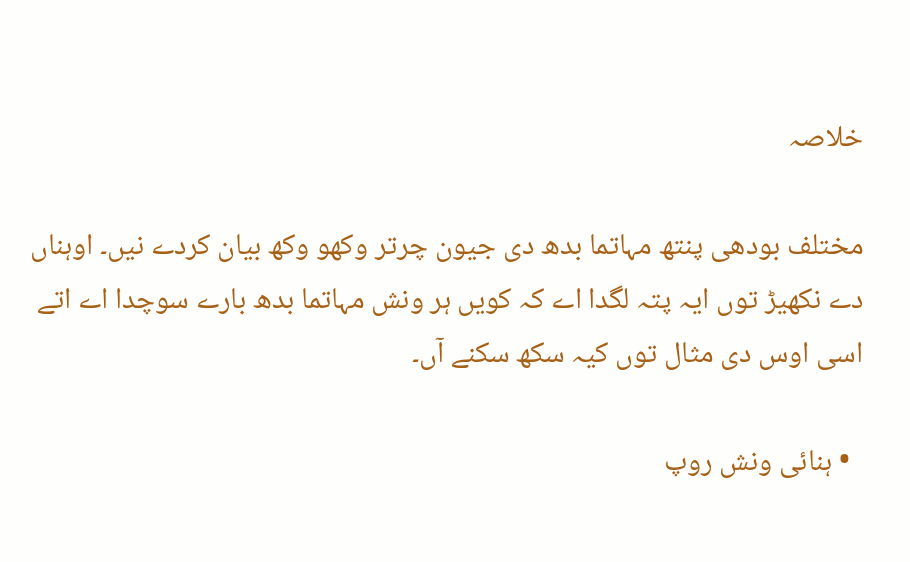خلاصہ

مختلف بودھی پنتھ مہاتما بدھ دی جیون چرتر وکھو وکھ بیان کردے نیں۔ اوہناں دے نکھیڑ توں ایہ پتہ لگدا اے کہ کویں ہر ونش مہاتما بدھ بارے سوچدا اے اتے اسی اوس دی مثال توں کیہ سکھ سکنے آں۔

  • ہنائی ونش روپ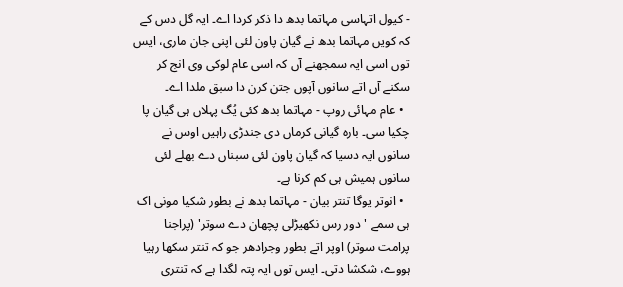- کیول اتہاسی مہاتما بدھ دا ذکر کردا اے۔ ایہ گل دس کے کہ کویں مہاتما بدھ نے گیان پاون لئی اپنی جان ماری، ایس توں اسی ایہ سمجھنے آں کہ اسی عام لوکی وی انج کر سکنے آں اتے سانوں آپوں جتن کرن دا سبق ملدا اے۔
  • عام مہائی روپ - مہاتما بدھ کئی یُگ پہلاں ہی گیان پا چکیا سی۔ بارہ گیانی کرماں دی جندڑی راہیں اوس نے سانوں ایہ دسیا کہ گیان پاون لئی سبناں دے بھلے لئی سانوں ہمیش ہی کم کرنا ہے۔
  • انوتر یوگا تنتر بیان - مہاتما بدھ نے بطور شکیا مونی اک ہی سمے 'دور رس نکھیڑلی پچھان دے سوتر' (پراجنا پرامت سوتر) اوپر اتے بطور وجرادھر جو کہ تنتر سکھا رہیا ہووے، شکشا دتی۔ ایس توں ایہ پتہ لگدا ہے کہ تنتری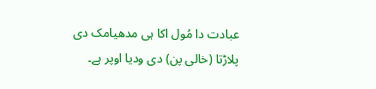عبادت دا مُول اکا ہی مدھیامک دی پلاڑتا (خالی پن) دی ودیا اوپر ہے۔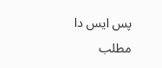پس ایس دا مطلب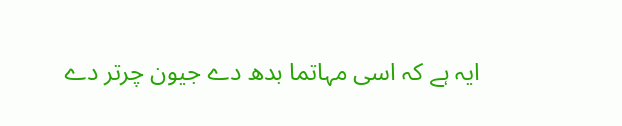ایہ ہے کہ اسی مہاتما بدھ دے جیون چرتر دے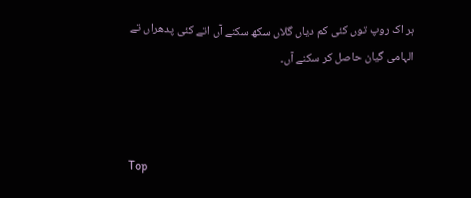ہر اک روپ توں کئی کم دیاں گلاں سکھ سکنے آں اتے کئی پدھراں تے الہامی گیان حاصل کر سکنے آں۔



Top